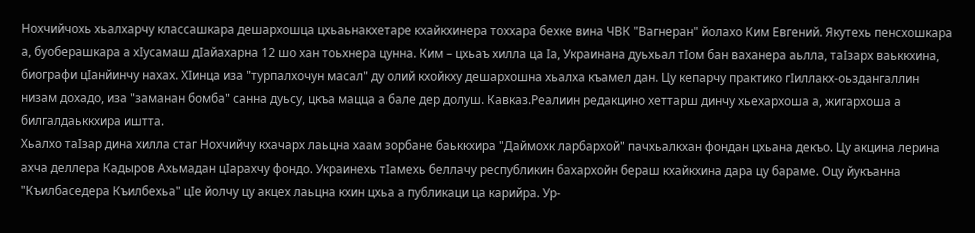Нохчийчохь хьалхарчу классашкара дешархошца цхьаьнакхетаре кхайкхинера тоххара бехке вина ЧВК "Вагнеран" йолахо Ким Евгений. Якутехь пенсхошкара а, буоберашкара а хӀусамаш дӀайахарна 12 шо хан тоьхнера цунна. Ким – цхьаъ хилла ца Iа, Украинана дуьхьал тIом бан ваханера аьлла, таIзарх ваьккхина, биографи цIанйинчу нахах. ХIинца иза "турпалхочун масал" ду олий кхойкху дешархошна хьалха къамел дан. Цу кепарчу практико гӀиллакх-оьздангаллин низам дохадо, иза "заманан бомба" санна дуьсу, цкъа мацца а бале дер долуш. Кавказ.Реалиин редакцино хеттарш динчу хьехархоша а, жигархоша а билгалдаьккхира иштта.
Хьалхо таIзар дина хилла стаг Нохчийчу кхачарх лаьцна хаам зорбане баьккхира "Даймохк ларбархой" пачхьалкхан фондан цхьана декъо. Цу акцина лерина ахча деллера Кадыров Ахьмадан цIарахчу фондо. Украинехь тӀамехь беллачу республикин бахархойн бераш кхайкхина дара цу бараме. Оцу йукъанна "Къилбаседера Къилбехьа" цӀе йолчу цу акцех лаьцна кхин цхьа а публикаци ца карийра. Ур-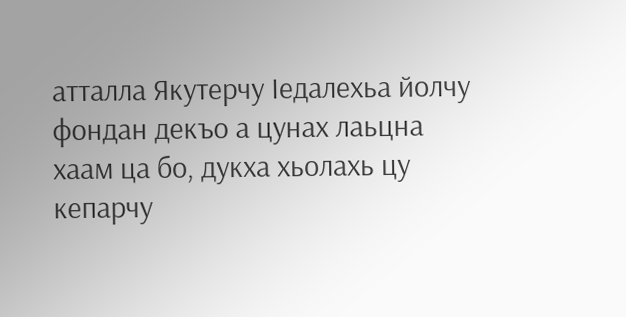атталла Якутерчу Ӏедалехьа йолчу фондан декъо а цунах лаьцна хаам ца бо, дукха хьолахь цу кепарчу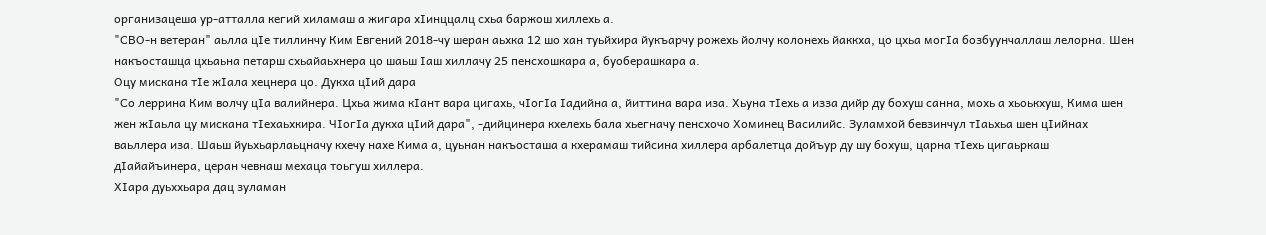организацеша ур-атталла кегий хиламаш а жигара хIинццалц схьа баржош хиллехь а.
"СВО-н ветеран" аьлла цӀе тиллинчу Ким Евгений 2018-чу шеран аьхка 12 шо хан туьйхира йукъарчу рожехь йолчу колонехь йаккха, цо цхьа могӀа бозбуунчаллаш лелорна. Шен накъосташца цхьаьна петарш схьайаьхнера цо шаьш Iаш хиллачу 25 пенсхошкара а, буоберашкара а.
Оцу мискана тIе жIала хецнера цо. Дукха цIий дара
"Со леррина Ким волчу цӀа валийнера. Цхьа жима кӀант вара цигахь, чӀогӀа Iадийна а, йиттина вара иза. Хьуна тIехь а изза дийр ду бохуш санна, мохь а хьоькхуш, Кима шен жен жӀаьла цу мискана тIехаьхкира. ЧIогIа дукха цIий дара", -дийцинера кхелехь бала хьегначу пенсхочо Хоминец Василийс. Зуламхой бевзинчул тIаьхьа шен цIийнах ваьллера иза. Шаьш йуьхьарлаьцначу кхечу нахе Кима а, цуьнан накъосташа а кхерамаш тийсина хиллера арбалетца дойъур ду шу бохуш, царна тӀехь цигаьркаш дIайайъинера, церан чевнаш мехаца тоьгуш хиллера.
ХIара дуьххьара дац зуламан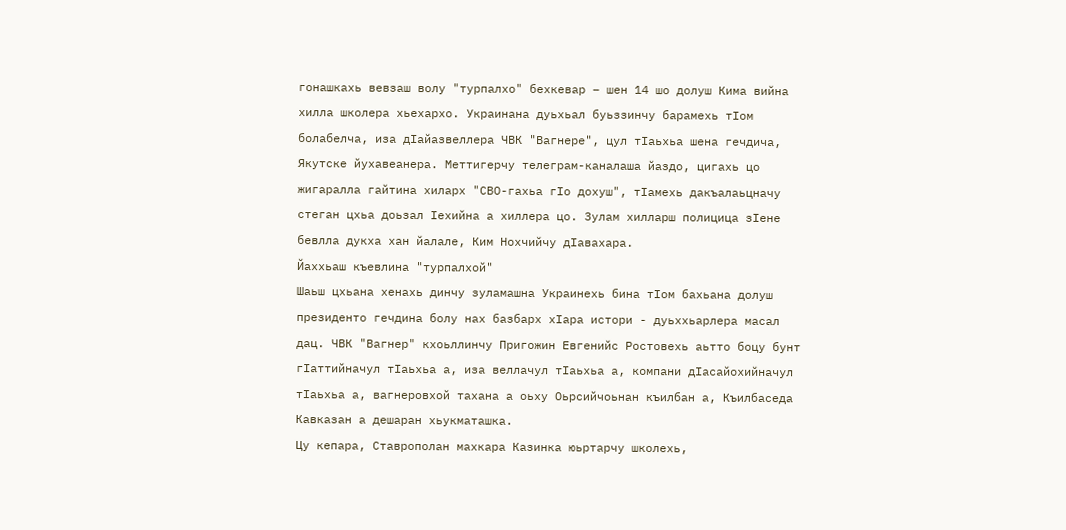гонашкахь вевзаш волу "турпалхо" бехкевар – шен 14 шо долуш Кима вийна хилла школера хьехархо. Украинана дуьхьал буьззинчу барамехь тӀом болабелча, иза дӀайазвеллера ЧВК "Вагнере", цул тӀаьхьа шена гечдича, Якутске йухавеанера. Меттигерчу телеграм-каналаша йаздо, цигахь цо жигаралла гайтина хиларх "СВО-гахьа гIо дохуш", тӀамехь дакъалаьцначу стеган цхьа доьзал Ӏехийна а хиллера цо. Зулам хилларш полицица зӀене бевлла дукха хан йалале, Ким Нохчийчу дIавахара.
Йаххьаш къевлина "турпалхой"
Шаьш цхьана хенахь динчу зуламашна Украинехь бина тIом бахьана долуш президенто гечдина болу нах базбарх хIара истори - дуьххьарлера масал дац. ЧВК "Вагнер" кхоьллинчу Пригожин Евгенийс Ростовехь аьтто боцу бунт гIаттийначул тIаьхьа а, иза веллачул тIаьхьа а, компани дIасайохийначул тIаьхьа а, вагнеровхой тахана а оьху Оьрсийчоьнан къилбан а, Къилбаседа Кавказан а дешаран хьукматашка.
Цу кепара, Ставрополан махкара Казинка юьртарчу школехь,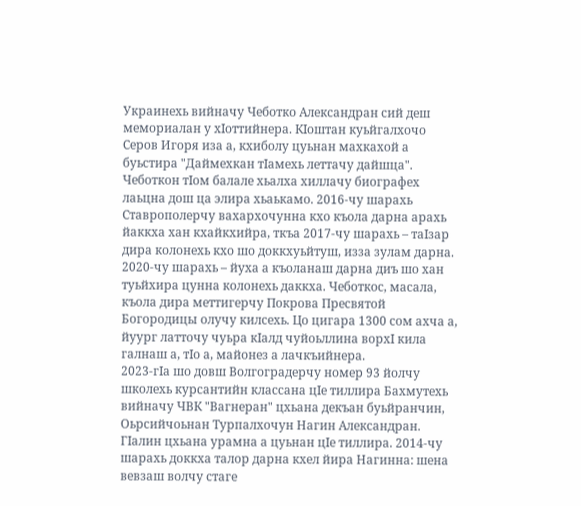Украинехь вийначу Чеботко Александран сий деш мемориалан у хӀоттийнера. КӀоштан куьйгалхочо Серов Игоря иза а, кхиболу цуьнан махкахой а буьстира "Даймехкан тӀамехь леттачу дайшца". Чеботкон тӀом балале хьалха хиллачу биографех лаьцна дош ца элира хьаькамо. 2016-чу шарахь Ставрополерчу вахархочунна кхо къола дарна арахь йаккха хан кхайкхийра, ткъа 2017-чу шарахь – таӀзар дира колонехь кхо шо доккхуьйтуш, изза зулам дарна. 2020-чу шарахь – йуха а къоланаш дарна диъ шо хан туьйхира цунна колонехь даккха. Чеботкос, масала, къола дира меттигерчу Покрова Пресвятой Богородицы олучу килсехь. Цо цигара 1300 сом ахча а, йуург латточу чуьра кIалд чуйоьллина ворхI кила галнаш а, тIо а, майонез а лачкъийнера.
2023-гӀа шо довш Волгоградерчу номер 93 йолчу школехь курсантийн классана цӀе тиллира Бахмутехь вийначу ЧВК "Вагнеран" цхьана декъан буьйранчин, Оьрсийчоьнан Турпалхочун Нагин Александран. ГӀалин цхьана урамна а цуьнан цӀе тиллира. 2014-чу шарахь доккха талор дарна кхел йира Нагинна: шена вевзаш волчу стаге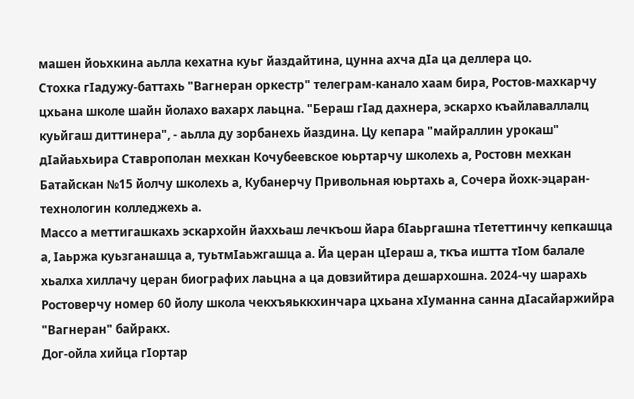машен йоьхкина аьлла кехатна куьг йаздайтина, цунна ахча дIа ца деллера цо.
Стохка гIадужу-баттахь "Вагнеран оркестр" телеграм-канало хаам бира, Ростов-махкарчу цхьана школе шайн йолахо вахарх лаьцна. "Бераш гIад дахнера, эскархо къайлаваллалц куьйгаш диттинера", - аьлла ду зорбанехь йаздина. Цу кепара "майраллин урокаш" дӀайаьхьира Ставрополан мехкан Кочубеевское юьртарчу школехь а, Ростовн мехкан Батайскан №15 йолчу школехь а, Кубанерчу Привольная юьртахь а, Сочера йохк-эцаран-технологин колледжехь а.
Массо а меттигашкахь эскархойн йаххьаш лечкъош йара бӀаьргашна тӀететтинчу кепкашца а, Ӏаьржа куьзганашца а, туьтмIаьжгашца а. Йа церан цӀераш а, ткъа иштта тӀом балале хьалха хиллачу церан биографих лаьцна а ца довзийтира дешархошна. 2024-чу шарахь Ростоверчу номер 60 йолу школа чекхъяьккхинчара цхьана хIуманна санна дIасайаржийра "Вагнеран" байракх.
Дог-ойла хийца гIортар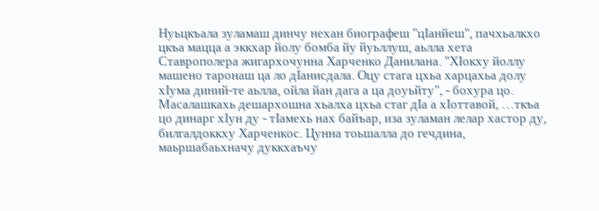Нуьцкъала зуламаш динчу нехан биографеш "цIанйеш", пачхьалкхо цкъа мацца а эккхар йолу бомба йу йуьллуш, аьлла хета Ставрополера жигархочунна Харченко Данилана. "ХIокху йоллу машено таронаш ца ло дIанисдала. Оцу стага цхьа харцахьа долу хIума диний-те аьлла, ойла йан дага а ца доуьйту", - бохура цо.
Масалашкахь дешархошна хьалха цхьа стаг дIа а хIоттавой, …ткъа цо динарг хIун ду - тIамехь нах байъар, иза зуламан лелар хастор ду, билгалдоккху Харченкос. Цунна тоьшалла до гечдина, маьршабаьхначу дуккхаъчу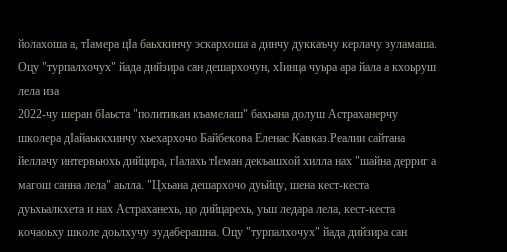йолахоша а, тIамера цIа баьхкинчу эскархоша а динчу дуккаъчу керлачу зуламаша.
Оцу "турпалхочух" йада дийзира сан дешархочун, хIинца чуьра ара йала а кхоьруш лела иза
2022-чу шеран бIаьста "политикан къамелаш" бахьана долуш Астраханерчу школера дӀайаьккхинчу хьехархочо Байбекова Еленас Кавказ.Реалии сайтана йеллачу интервьюхь дийцира, гӀалахь тӀеман декъашхой хилла нах "шайна дерриг а магош санна лела" аьлла. "Цхьана дешархочо дуьйцу, шена кест-кеста дуьхьалкхета и нах Астраханехь, цо дийцарехь, уьш ледара лела, кест-кеста кочаоьху школе доьлхучу зудаберашна. Оцу "турпалхочух" йада дийзира сан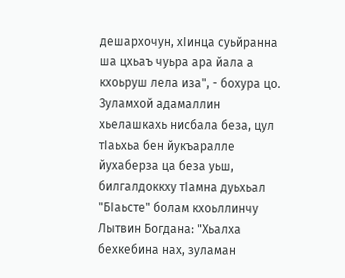дешархочун, хIинца суьйранна ша цхьаъ чуьра ара йала а кхоьруш лела иза", - бохура цо.
Зуламхой адамаллин хьелашкахь нисбала беза, цул тӀаьхьа бен йукъаралле йухаберза ца беза уьш, билгалдоккху тӀамна дуьхьал "БIаьсте" болам кхоьллинчу Лытвин Богдана: "Хьалха бехкебина нах, зуламан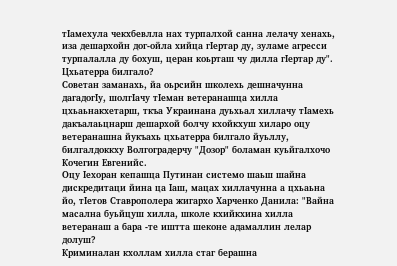тӀамехула чекхбевлла нах турпалхой санна лелачу хенахь, иза дешархойн дог-ойла хийца гIертар ду, зуламе агресси турпалалла ду бохуш, церан коьрташ чу дилла гIертар ду".
Цхьатерра билгало?
Советан заманахь, йа оьрсийн школехь дешначунна дагадогӀу, шолгӀачу тӀеман ветеранашца хилла цхьаьнакхетарш, ткъа Украинана дуьхьал хиллачу тӀамехь дакъалаьцнарш дешархой болчу кхойкхуш хиларо оцу ветеранашна йукъахь цхьатерра билгало йуьллу, билгалдоккху Волгоградерчу "Дозор" боламан куьйгалхочо Кочегин Евгенийс.
Оцу Iехоран кепашца Путинан системо шаьш шайна дискредитаци йина ца Iаш, мацах хиллачунна а цхьаьна йо, тIетов Ставрополера жигархо Харченко Данила: "Вайна масална буьйцуш хилла, школе кхийкхина хилла ветеранаш а бара -те иштта шеконе адамаллин лелар долуш?
Криминалан кхоллам хилла стаг берашна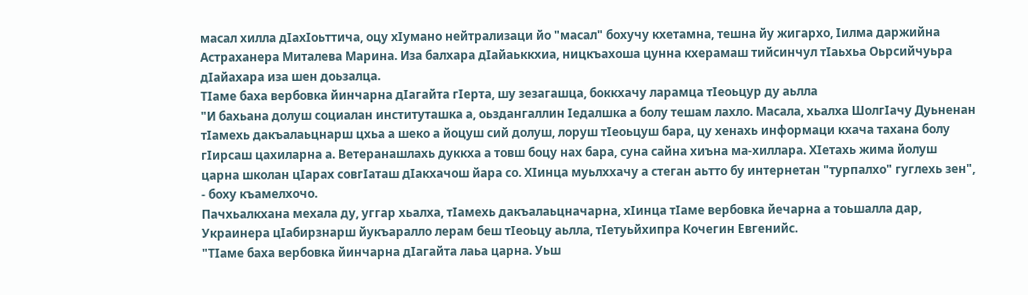масал хилла дӀахӀоьттича, оцу хӀумано нейтрализаци йо "масал" бохучу кхетамна, тешна йу жигархо, Ӏилма даржийна Астраханера Миталева Марина. Иза балхара дӀайаьккхиа, ницкъахоша цунна кхерамаш тийсинчул тӀаьхьа Оьрсийчуьра дӀайахара иза шен доьзалца.
ТIаме баха вербовка йинчарна дIагайта гIерта, шу зезагашца, боккхачу ларамца тIеоьцур ду аьлла
"И бахьана долуш социалан институташка а, оьздангаллин Ӏедалшка а болу тешам лахло. Масала, хьалха ШолгӀачу Дуьненан тӀамехь дакъалаьцнарш цхьа а шеко а йоцуш сий долуш, лоруш тIеоьцуш бара, цу хенахь информаци кхача тахана болу гIирсаш цахиларна а. Ветеранашлахь дуккха а товш боцу нах бара, суна сайна хиъна ма-хиллара. ХIетахь жима йолуш царна школан цIарах совгӀаташ дӀакхачош йара со. ХӀинца муьлххачу а стеган аьтто бу интернетан "турпалхо" гуглехь зен", - боху къамелхочо.
Пачхьалкхана мехала ду, уггар хьалха, тӀамехь дакъалаьцначарна, хӀинца тIаме вербовка йечарна а тоьшалла дар, Украинера цӀабирзнарш йукъаралло лерам беш тIеоьцу аьлла, тӀетуьйхипра Кочегин Евгенийс.
"ТIаме баха вербовка йинчарна дIагайта лаьа царна. Уьш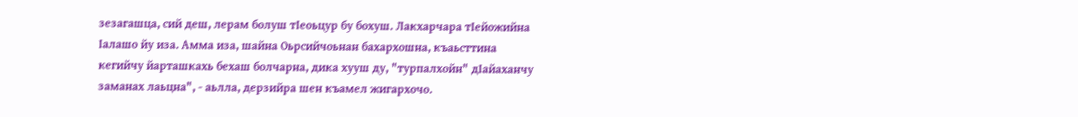зезагашца, сий деш, лерам болуш тIеоьцур бу бохуш. Лакхарчара тIейожийна Iалашо йу иза. Амма иза, шайна Оьрсийчоьнан бахархошна, къаьсттина кегийчу йарташкахь бехаш болчарна, дика хууш ду, "турпалхойн" дӀайаханчу заманах лаьцна", - аьлла, дерзийра шен къамел жигархочо.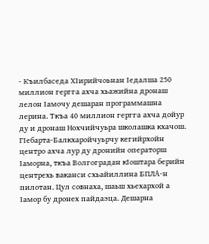- Къилбаседа ХӀирийчоьнан Ӏедалша 250 миллион гергга ахча хьажийна дронаш лелон Iамочу дешаран программашна лерина. Ткъа 40 миллион гергга ахча дойур ду и дронаш Нохчийчуьра школашка кхачош. ГӀебарта-Балкхаройчуьрчу кегийрхойн центро ахча лур ду дронийн операторш Ӏаморна, ткъа Волгоградан кIоштара берийн центрехь ваканси схьайиллина БПЛА-н пилотан. Цул совнаха, шаьш хьехархой а Ӏамор бу дронех пайдаэца. Дешарна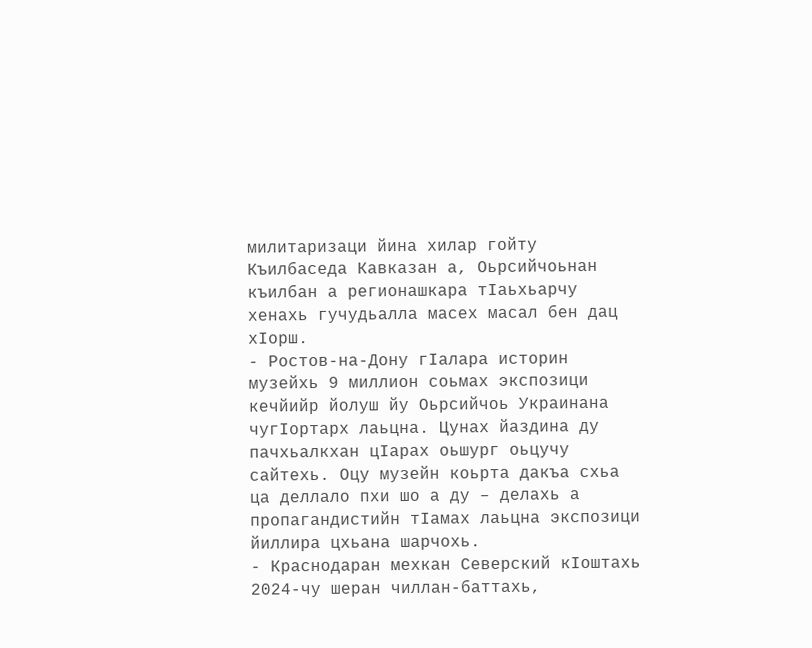милитаризаци йина хилар гойту Къилбаседа Кавказан а, Оьрсийчоьнан къилбан а регионашкара тӀаьхьарчу хенахь гучудьалла масех масал бен дац хIорш.
- Ростов-на-Дону гIалара историн музейхь 9 миллион соьмах экспозици кечйийр йолуш йу Оьрсийчоь Украинана чугIортарх лаьцна. Цунах йаздина ду пачхьалкхан цIарах оьшург оьцучу сайтехь. Оцу музейн коьрта дакъа схьа ца деллало пхи шо а ду – делахь а пропагандистийн тIамах лаьцна экспозици йиллира цхьана шарчохь.
- Краснодаран мехкан Северский кӀоштахь 2024-чу шеран чиллан-баттахь,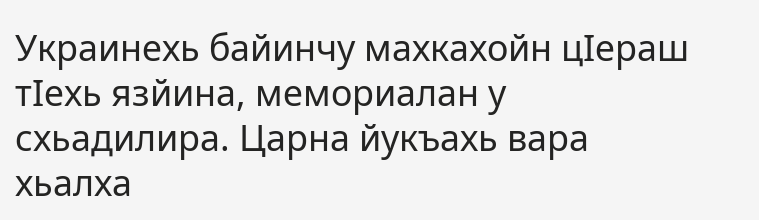Украинехь байинчу махкахойн цӀераш тӀехь язйина, мемориалан у схьадилира. Царна йукъахь вара хьалха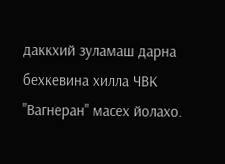даккхий зуламаш дарна бехкевина хилла ЧВК "Вагнеран" масех йолахо.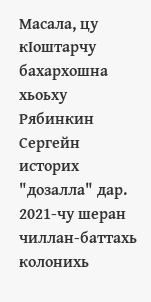Масала, цу кӀоштарчу бахархошна хьоьху Рябинкин Сергейн историх "дозалла" дар. 2021-чу шеран чиллан-баттахь колонихь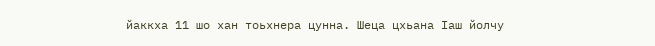йаккха 11 шо хан тоьхнера цунна. Шеца цхьана Iаш йолчу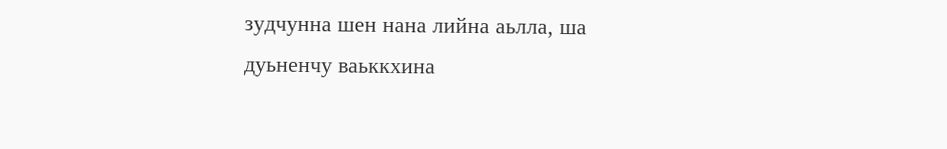зудчунна шен нана лийна аьлла, ша дуьненчу ваьккхина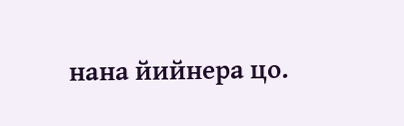нана йийнера цо.